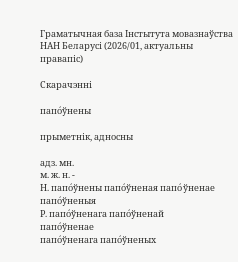Граматычная база Інстытута мовазнаўства НАН Беларусі (2026/01, актуальны правапіс)

Скарачэнні

папо́ўнены

прыметнік, адносны

адз. мн.
м. ж. н. -
Н. папо́ўнены папо́ўненая папо́ўненае папо́ўненыя
Р. папо́ўненага папо́ўненай
папо́ўненае
папо́ўненага папо́ўненых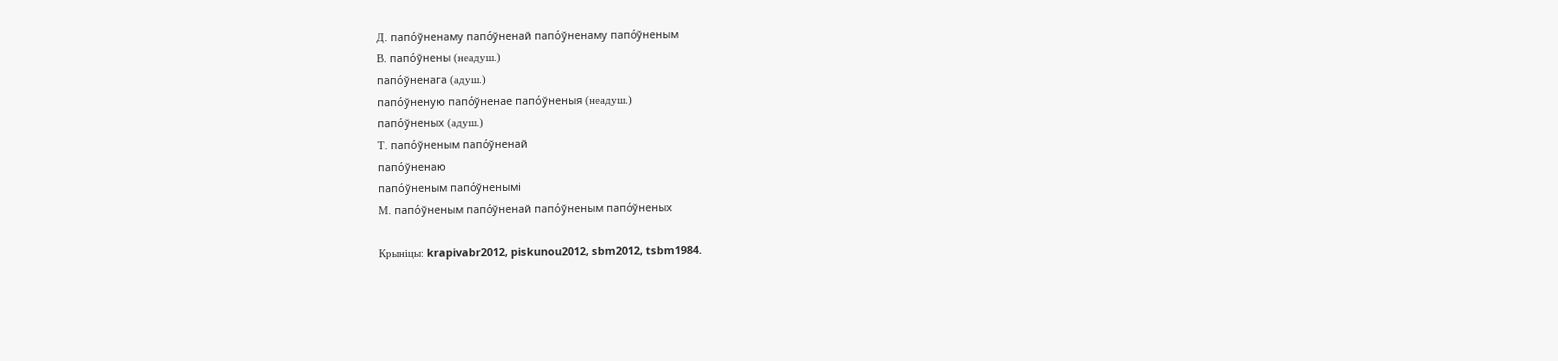Д. папо́ўненаму папо́ўненай папо́ўненаму папо́ўненым
В. папо́ўнены (неадуш.)
папо́ўненага (адуш.)
папо́ўненую папо́ўненае папо́ўненыя (неадуш.)
папо́ўненых (адуш.)
Т. папо́ўненым папо́ўненай
папо́ўненаю
папо́ўненым папо́ўненымі
М. папо́ўненым папо́ўненай папо́ўненым папо́ўненых

Крыніцы: krapivabr2012, piskunou2012, sbm2012, tsbm1984.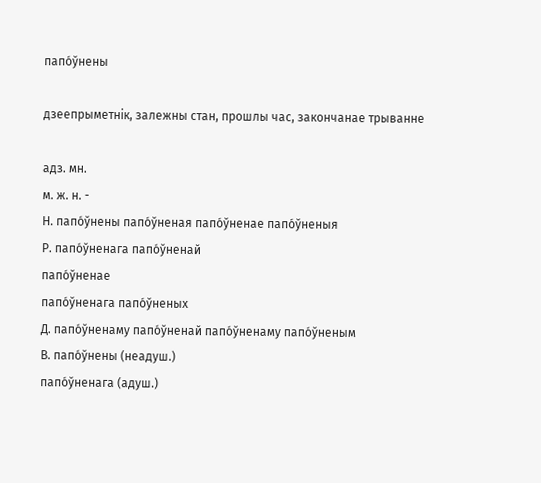папо́ўнены

дзеепрыметнік, залежны стан, прошлы час, закончанае трыванне

адз. мн.
м. ж. н. -
Н. папо́ўнены папо́ўненая папо́ўненае папо́ўненыя
Р. папо́ўненага папо́ўненай
папо́ўненае
папо́ўненага папо́ўненых
Д. папо́ўненаму папо́ўненай папо́ўненаму папо́ўненым
В. папо́ўнены (неадуш.)
папо́ўненага (адуш.)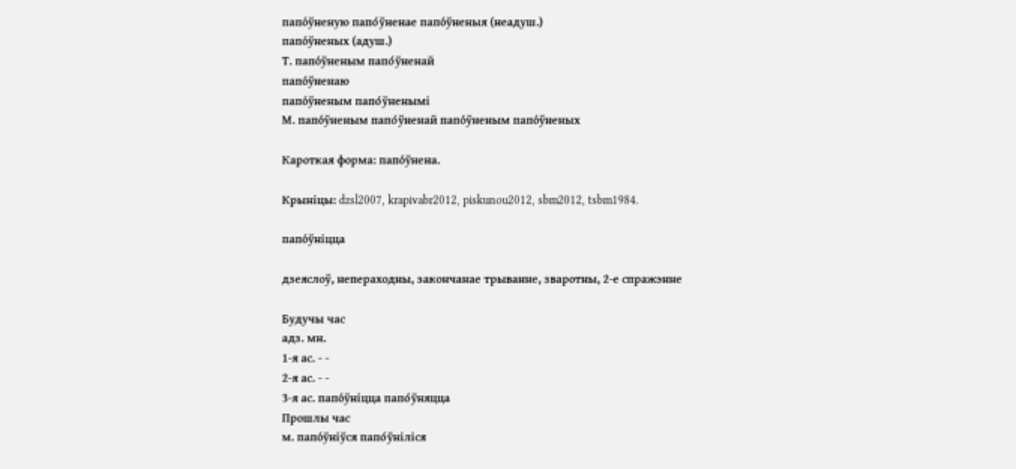папо́ўненую папо́ўненае папо́ўненыя (неадуш.)
папо́ўненых (адуш.)
Т. папо́ўненым папо́ўненай
папо́ўненаю
папо́ўненым папо́ўненымі
М. папо́ўненым папо́ўненай папо́ўненым папо́ўненых

Кароткая форма: папо́ўнена.

Крыніцы: dzsl2007, krapivabr2012, piskunou2012, sbm2012, tsbm1984.

папо́ўніцца

дзеяслоў, непераходны, закончанае трыванне, зваротны, 2-е спражэнне

Будучы час
адз. мн.
1-я ас. - -
2-я ас. - -
3-я ас. папо́ўніцца папо́ўняцца
Прошлы час
м. папо́ўніўся папо́ўніліся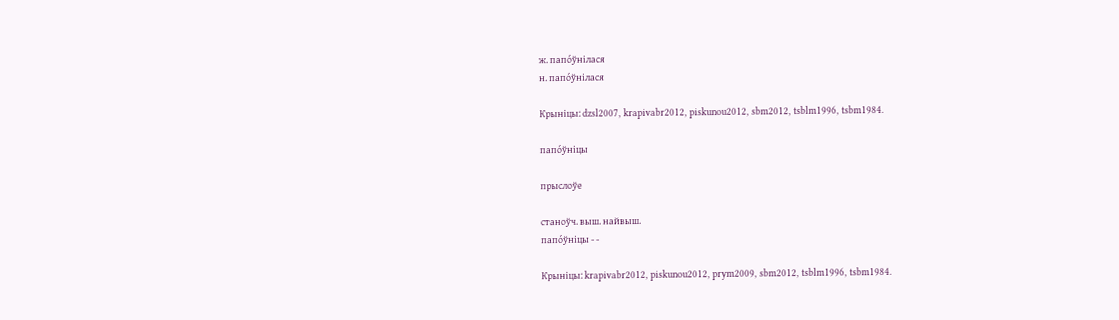ж. папо́ўнілася
н. папо́ўнілася

Крыніцы: dzsl2007, krapivabr2012, piskunou2012, sbm2012, tsblm1996, tsbm1984.

папо́ўніцы

прыслоўе

станоўч. выш. найвыш.
папо́ўніцы - -

Крыніцы: krapivabr2012, piskunou2012, prym2009, sbm2012, tsblm1996, tsbm1984.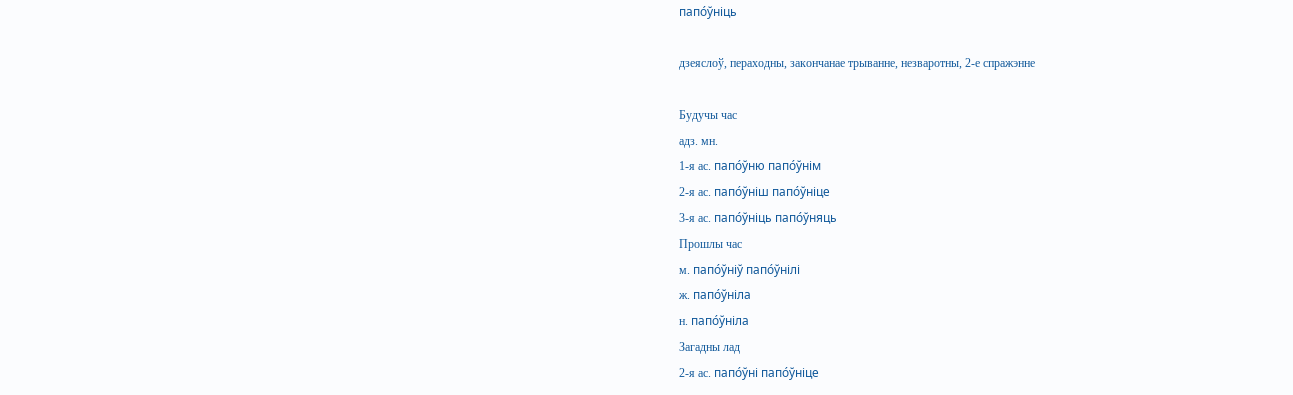папо́ўніць

дзеяслоў, пераходны, закончанае трыванне, незваротны, 2-е спражэнне

Будучы час
адз. мн.
1-я ас. папо́ўню папо́ўнім
2-я ас. папо́ўніш папо́ўніце
3-я ас. папо́ўніць папо́ўняць
Прошлы час
м. папо́ўніў папо́ўнілі
ж. папо́ўніла
н. папо́ўніла
Загадны лад
2-я ас. папо́ўні папо́ўніце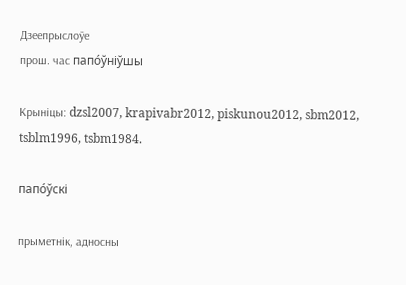Дзеепрыслоўе
прош. час папо́ўніўшы

Крыніцы: dzsl2007, krapivabr2012, piskunou2012, sbm2012, tsblm1996, tsbm1984.

папо́ўскі

прыметнік, адносны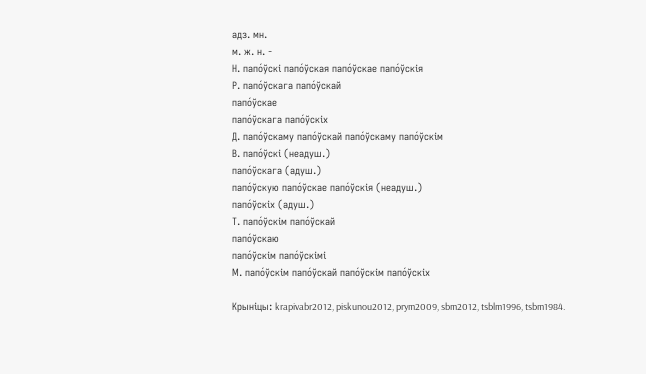адз. мн.
м. ж. н. -
Н. папо́ўскі папо́ўская папо́ўскае папо́ўскія
Р. папо́ўскага папо́ўскай
папо́ўскае
папо́ўскага папо́ўскіх
Д. папо́ўскаму папо́ўскай папо́ўскаму папо́ўскім
В. папо́ўскі (неадуш.)
папо́ўскага (адуш.)
папо́ўскую папо́ўскае папо́ўскія (неадуш.)
папо́ўскіх (адуш.)
Т. папо́ўскім папо́ўскай
папо́ўскаю
папо́ўскім папо́ўскімі
М. папо́ўскім папо́ўскай папо́ўскім папо́ўскіх

Крыніцы: krapivabr2012, piskunou2012, prym2009, sbm2012, tsblm1996, tsbm1984.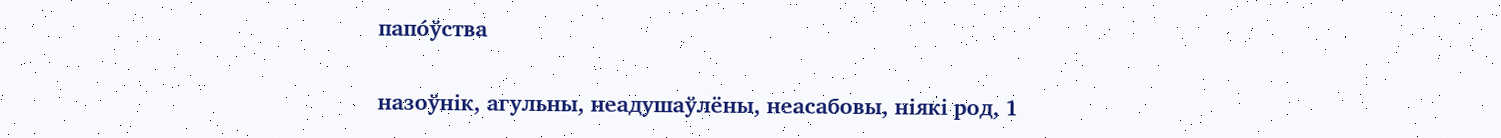папо́ўства

назоўнік, агульны, неадушаўлёны, неасабовы, ніякі род, 1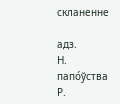скланенне

адз.
Н. папо́ўства
Р.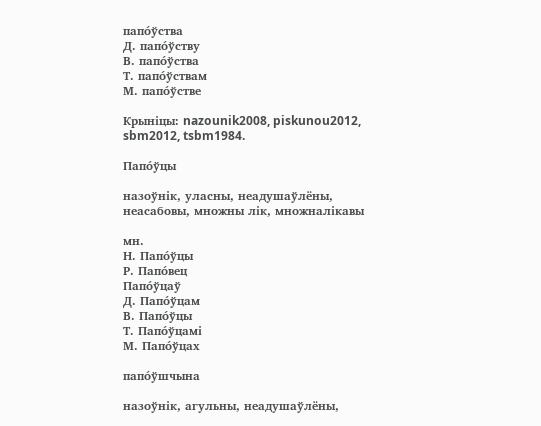папо́ўства
Д. папо́ўству
В. папо́ўства
Т. папо́ўствам
М. папо́ўстве

Крыніцы: nazounik2008, piskunou2012, sbm2012, tsbm1984.

Папо́ўцы

назоўнік, уласны, неадушаўлёны, неасабовы, множны лік, множналікавы

мн.
Н. Папо́ўцы
Р. Папо́вец
Папо́ўцаў
Д. Папо́ўцам
В. Папо́ўцы
Т. Папо́ўцамі
М. Папо́ўцах

папо́ўшчына

назоўнік, агульны, неадушаўлёны,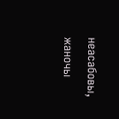неасабовы, жаночы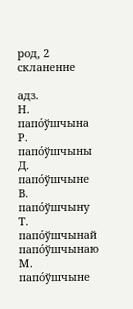род, 2 скланенне

адз.
Н. папо́ўшчына
Р. папо́ўшчыны
Д. папо́ўшчыне
В. папо́ўшчыну
Т. папо́ўшчынай
папо́ўшчынаю
М. папо́ўшчыне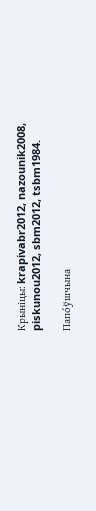Крыніцы: krapivabr2012, nazounik2008, piskunou2012, sbm2012, tsbm1984.

Папо́ўшчына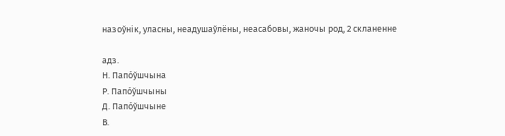назоўнік, уласны, неадушаўлёны, неасабовы, жаночы род, 2 скланенне

адз.
Н. Папо́ўшчына
Р. Папо́ўшчыны
Д. Папо́ўшчыне
В.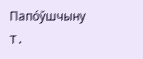Папо́ўшчыну
Т.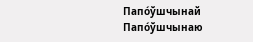Папо́ўшчынай
Папо́ўшчынаю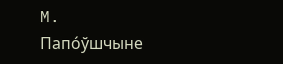М. Папо́ўшчыне